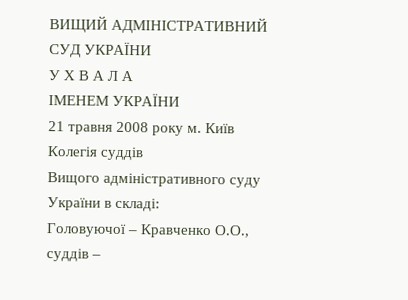ВИЩИЙ АДМІНІСТРАТИВНИЙ СУД УКРАЇНИ
У Х В А Л А
ІМЕНЕМ УКРАЇНИ
21 травня 2008 року м. Київ
Колегія суддів
Вищого адміністративного суду України в складі:
Головуючої – Кравченко О.О., суддів –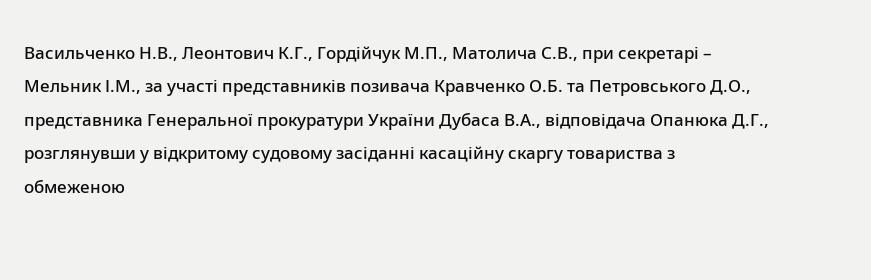Васильченко Н.В., Леонтович К.Г., Гордійчук М.П., Матолича С.В., при секретарі – Мельник І.М., за участі представників позивача Кравченко О.Б. та Петровського Д.О., представника Генеральної прокуратури України Дубаса В.А., відповідача Опанюка Д.Г., розглянувши у відкритому судовому засіданні касаційну скаргу товариства з обмеженою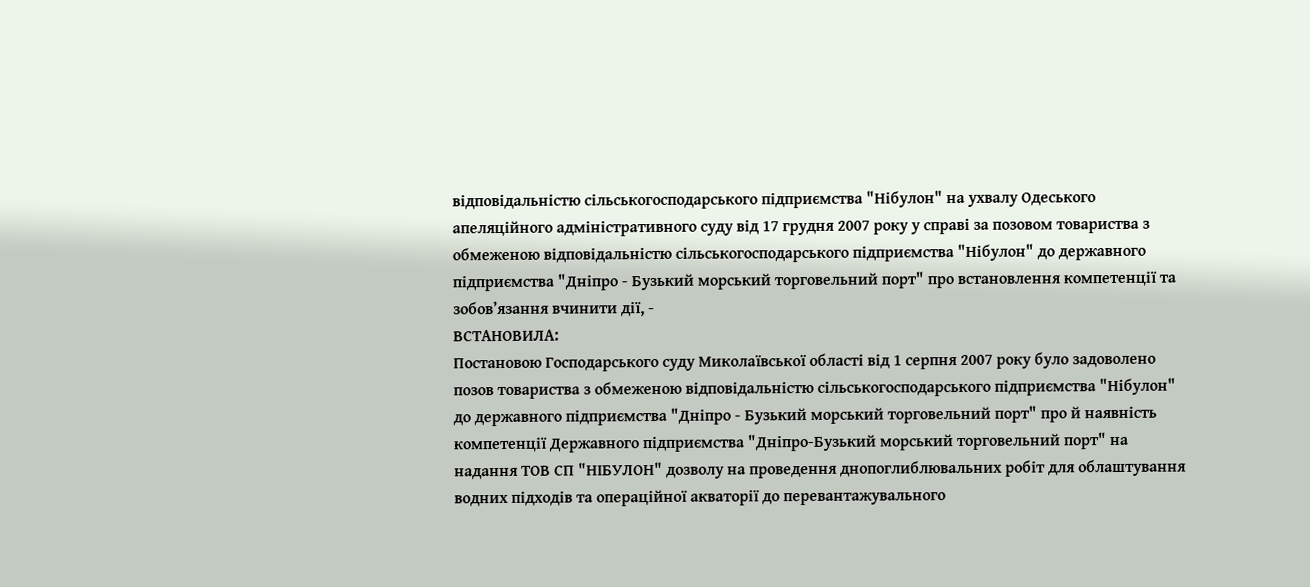відповідальністю сільськогосподарського підприємства "Нібулон" на ухвалу Одеського апеляційного адміністративного суду від 17 грудня 2007 року у справі за позовом товариства з обмеженою відповідальністю сільськогосподарського підприємства "Нібулон" до державного підприємства "Дніпро - Бузький морський торговельний порт" про встановлення компетенції та зобов’язання вчинити дії, -
ВСТАНОВИЛА:
Постановою Господарського суду Миколаївської області від 1 серпня 2007 року було задоволено позов товариства з обмеженою відповідальністю сільськогосподарського підприємства "Нібулон" до державного підприємства "Дніпро - Бузький морський торговельний порт" про й наявність компетенції Державного підприємства "Дніпро-Бузький морський торговельний порт" на надання ТОВ СП "НІБУЛОН" дозволу на проведення днопоглиблювальних робіт для облаштування водних підходів та операційної акваторії до перевантажувального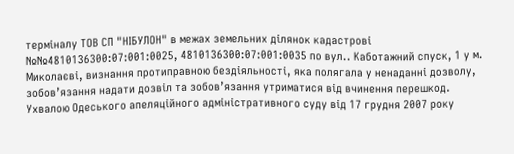терміналу ТОВ СП "НІБУЛОН" в межах земельних ділянок кадастрові №№4810136300:07:001:0025, 4810136300:07:001:0035 по вул.. Каботажний спуск, 1 у м. Миколаєві, визнання протиправною бездіяльності, яка полягала у ненаданні дозволу, зобов’язання надати дозвіл та зобов’язання утриматися від вчинення перешкод.
Ухвалою Одеського апеляційного адміністративного суду від 17 грудня 2007 року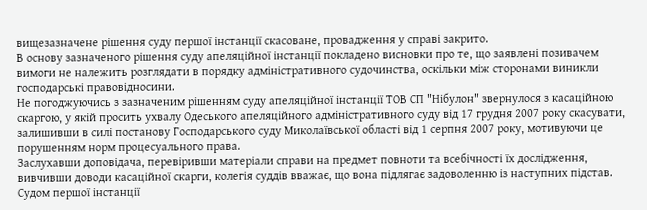вищезазначене рішення суду першої інстанції скасоване, провадження у справі закрито.
В основу зазначеного рішення суду апеляційної інстанції покладено висновки про те, що заявлені позивачем вимоги не належить розглядати в порядку адміністративного судочинства, оскільки між сторонами виникли господарські правовідносини.
Не погоджуючись з зазначеним рішенням суду апеляційної інстанції ТОВ СП "Нібулон" звернулося з касаційною скаргою, у якій просить ухвалу Одеського апеляційного адміністративного суду від 17 грудня 2007 року скасувати, залишивши в силі постанову Господарського суду Миколаївської області від 1 серпня 2007 року, мотивуючи це порушенням норм процесуального права.
Заслухавши доповідача, перевіривши матеріали справи на предмет повноти та всебічності їх дослідження, вивчивши доводи касаційної скарги, колегія суддів вважає, що вона підлягає задоволенню із наступних підстав.
Судом першої інстанції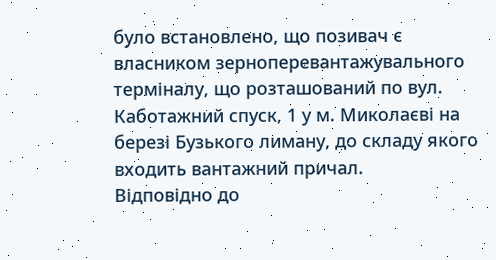було встановлено, що позивач є власником зерноперевантажувального терміналу, що розташований по вул. Каботажний спуск, 1 у м. Миколаєві на березі Бузького лиману, до складу якого входить вантажний причал.
Відповідно до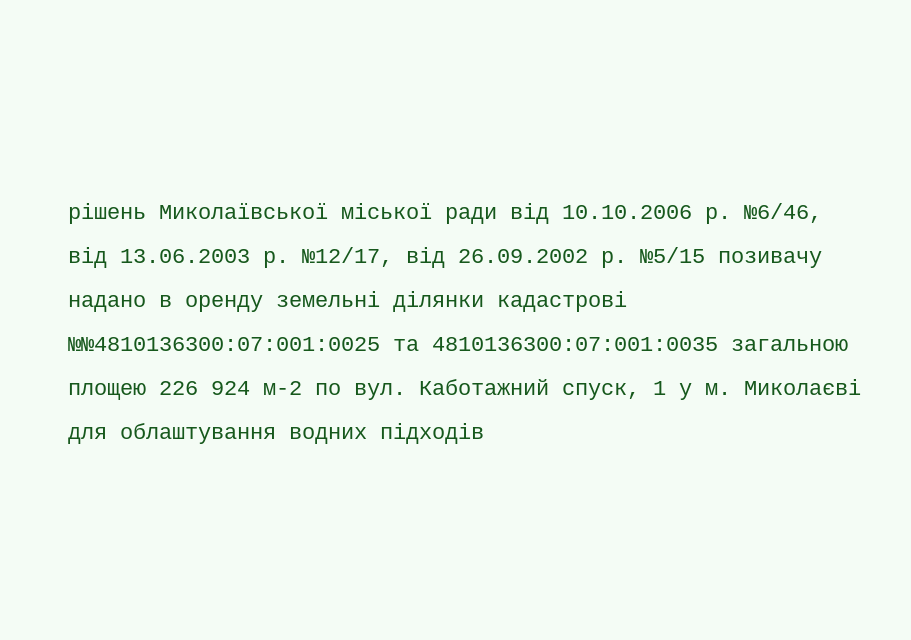рішень Миколаївської міської ради від 10.10.2006 р. №6/46, від 13.06.2003 р. №12/17, від 26.09.2002 р. №5/15 позивачу надано в оренду земельні ділянки кадастрові №№4810136300:07:001:0025 та 4810136300:07:001:0035 загальною площею 226 924 м-2 по вул. Каботажний спуск, 1 у м. Миколаєві для облаштування водних підходів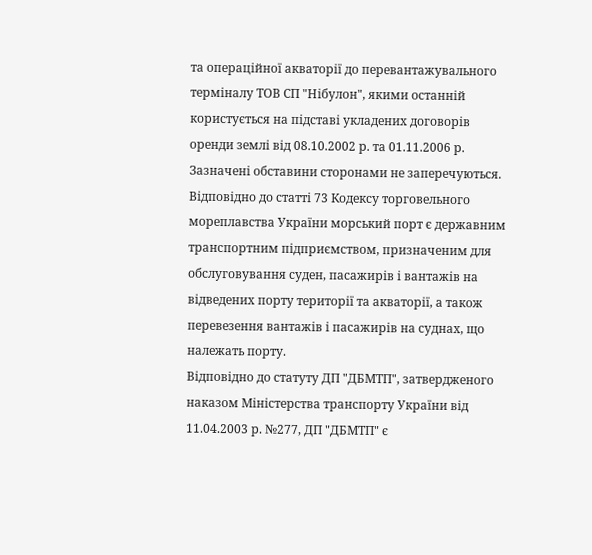та операційної акваторії до перевантажувального терміналу ТОВ СП "Нібулон", якими останній користується на підставі укладених договорів оренди землі від 08.10.2002 р. та 01.11.2006 р.
Зазначені обставини сторонами не заперечуються.
Відповідно до статті 73 Кодексу торговельного мореплавства України морський порт є державним транспортним підприємством, призначеним для обслуговування суден, пасажирів і вантажів на відведених порту території та акваторії, а також перевезення вантажів і пасажирів на суднах, що належать порту.
Відповідно до статуту ДП "ДБМТП", затвердженого наказом Міністерства транспорту України від 11.04.2003 р. №277, ДП "ДБМТП" є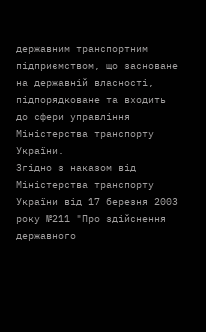державним транспортним підприємством, що засноване на державній власності, підпорядковане та входить до сфери управління Міністерства транспорту України.
Згідно з наказом від Міністерства транспорту України від 17 березня 2003 року №211 "Про здійснення державного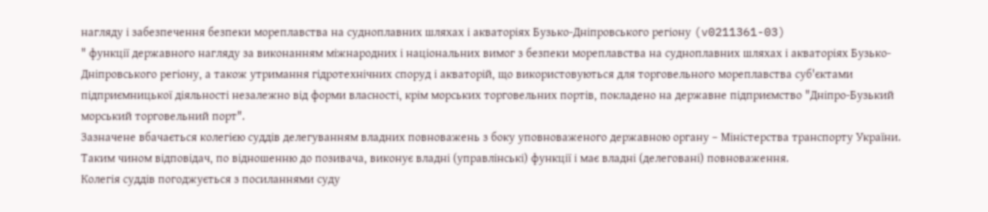нагляду і забезпечення безпеки мореплавства на судноплавних шляхах і акваторіях Бузько-Дніпровського регіону (v0211361-03)
" функції державного нагляду за виконанням міжнародних і національних вимог з безпеки мореплавства на судноплавних шляхах і акваторіях Бузько-Дніпровського регіону, а також утримання гідротехнічних споруд і акваторій, що використовуються для торговельного мореплавства суб'єктами підприємницької діяльності незалежно від форми власності, крім морських торговельних портів, покладено на державне підприємство "Дніпро-Бузький морський торговельний порт".
Зазначене вбачається колегією суддів делегуванням владних повноважень з боку уповноваженого державною органу – Міністерства транспорту України. Таким чином відповідач, по відношенню до позивача, виконує владні (управлінські) функції і має владні (делеговані) повноваження.
Колегія суддів погоджується з посиланнями суду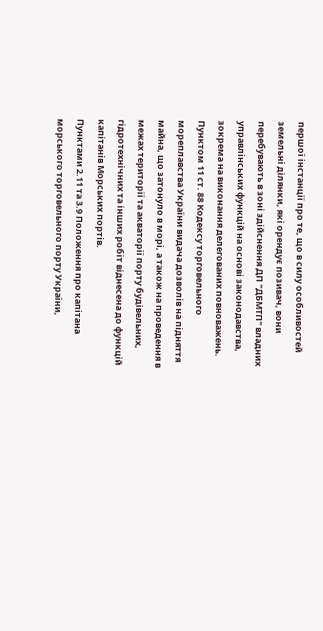першої інстанції про те, що в силу особливостей земельні ділянки, які орендує позивач, вони перебувають в зоні здійснення ДП "ДБМТП" владних управлінських функцій на основі законодавства, зокрема на виконання делегованих повноважень.
Пунктом 11 ст. 88 Кодексу торговельного мореплавства України видача дозволів на підняття майна, що затонуло в морі, а також на проведення в межах території та акваторії порту будівельних, гідротехнічних та інших робіт віднесена до функцій капітанів Морських портів.
Пунктами 2.11 та 3.9 Положення про капітана морського торговельного порту України,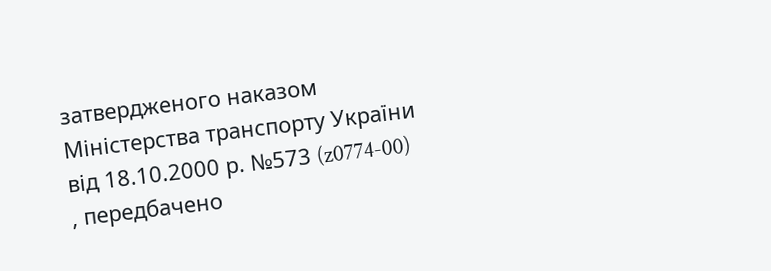затвердженого наказом Міністерства транспорту України від 18.10.2000 р. №573 (z0774-00)
, передбачено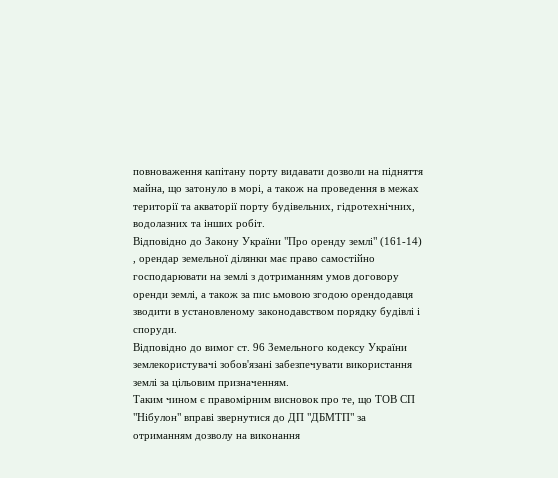повноваження капітану порту видавати дозволи на підняття майна, що затонуло в морі, а також на проведення в межах території та акваторії порту будівельних, гідротехнічних, водолазних та інших робіт.
Відповідно до Закону України "Про оренду землі" (161-14)
, орендар земельної ділянки має право самостійно господарювати на землі з дотриманням умов договору оренди землі, а також за пис ьмовою згодою орендодавця зводити в установленому законодавством порядку будівлі і споруди.
Відповідно до вимог ст. 96 Земельного кодексу України землекористувачі зобов'язані забезпечувати використання землі за цільовим призначенням.
Таким чином є правомірним висновок про те, що ТОВ СП "Нібулон" вправі звернутися до ДП "ДБМТП" за отриманням дозволу на виконання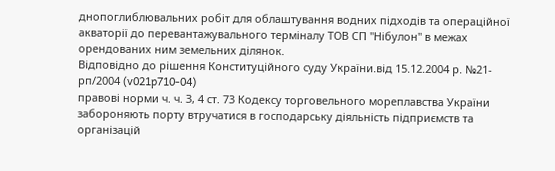днопоглиблювальних робіт для облаштування водних підходів та операційної акваторії до перевантажувального терміналу ТОВ СП "Нібулон" в межах орендованих ним земельних ділянок.
Відповідно до рішення Конституційного суду України.від 15.12.2004 р. №21-рп/2004 (v021p710-04)
правові норми ч. ч. З, 4 ст. 73 Кодексу торговельного мореплавства України забороняють порту втручатися в господарську діяльність підприємств та організацій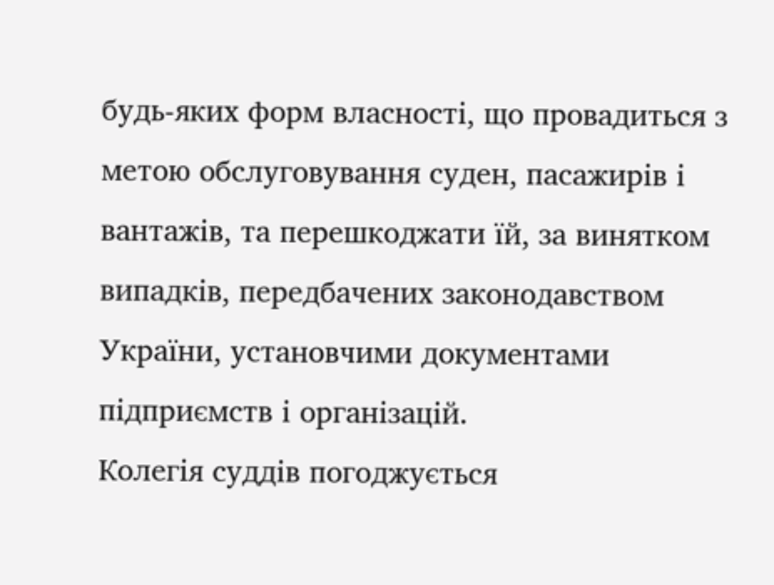будь-яких форм власності, що провадиться з метою обслуговування суден, пасажирів і вантажів, та перешкоджати їй, за винятком випадків, передбачених законодавством України, установчими документами підприємств і організацій.
Колегія суддів погоджується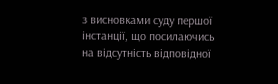з висновками суду першої інстанції, що посилаючись на відсутність відповідної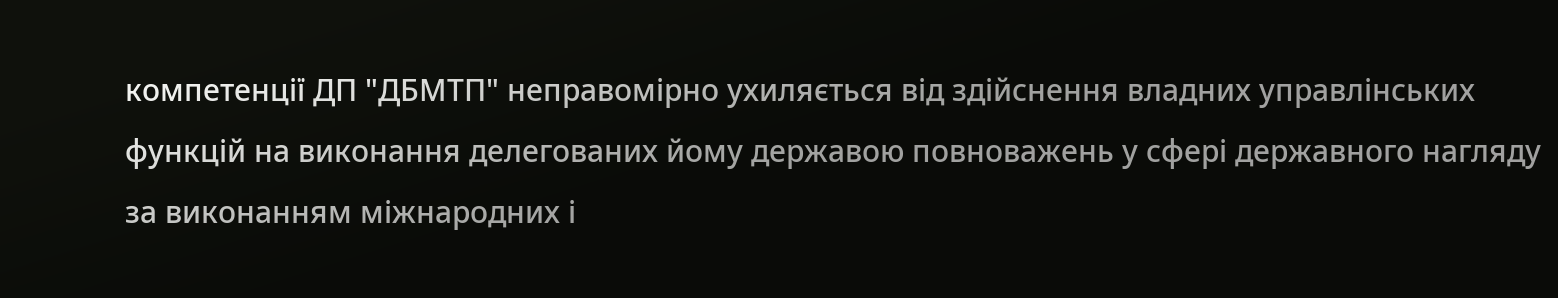компетенції ДП "ДБМТП" неправомірно ухиляється від здійснення владних управлінських функцій на виконання делегованих йому державою повноважень у сфері державного нагляду за виконанням міжнародних і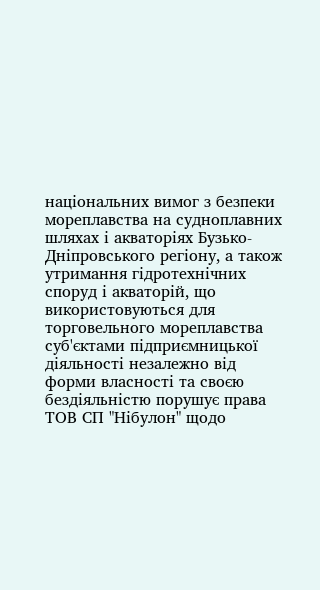національних вимог з безпеки мореплавства на судноплавних шляхах і акваторіях Бузько-Дніпровського регіону, а також утримання гідротехнічних споруд і акваторій, що використовуються для торговельного мореплавства суб'єктами підприємницької діяльності незалежно від форми власності та своєю бездіяльністю порушує права ТОВ СП "Нібулон" щодо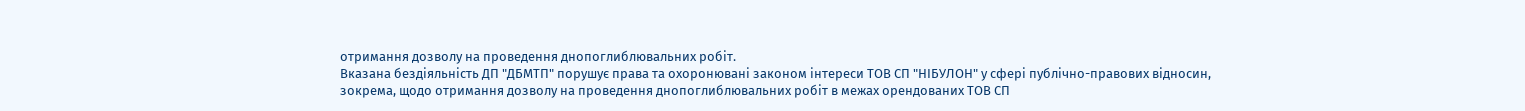отримання дозволу на проведення днопоглиблювальних робіт.
Вказана бездіяльність ДП "ДБМТП" порушує права та охоронювані законом інтереси ТОВ СП "НІБУЛОН" у сфері публічно-правових відносин, зокрема, щодо отримання дозволу на проведення днопоглиблювальних робіт в межах орендованих ТОВ СП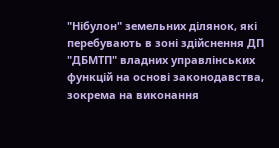"Нібулон" земельних ділянок, які перебувають в зоні здійснення ДП "ДБМТП" владних управлінських функцій на основі законодавства, зокрема на виконання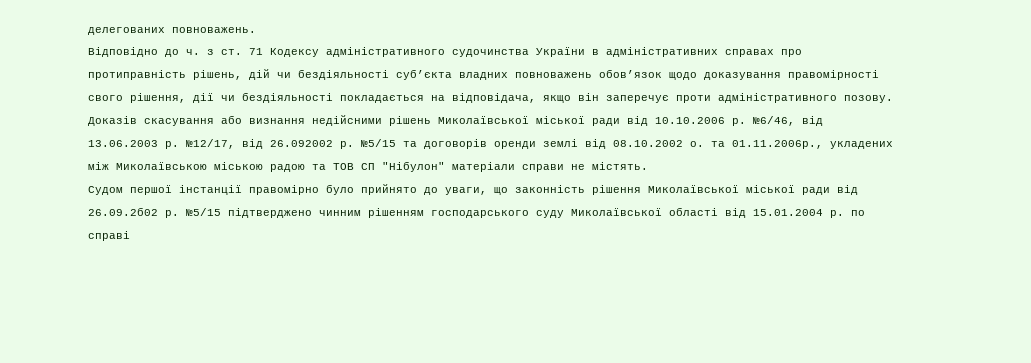делегованих повноважень.
Відповідно до ч. з ст. 71 Кодексу адміністративного судочинства України в адміністративних справах про протиправність рішень, дій чи бездіяльності суб’єкта владних повноважень обов’язок щодо доказування правомірності свого рішення, дії чи бездіяльності покладається на відповідача, якщо він заперечує проти адміністративного позову.
Доказів скасування або визнання недійсними рішень Миколаївської міської ради від 10.10.2006 р. №6/46, від 13.06.2003 р. №12/17, від 26.092002 р. №5/15 та договорів оренди землі від 08.10.2002 о. та 01.11.2006р., укладених між Миколаївською міською радою та ТОВ СП "Нібулон" матеріали справи не містять.
Судом першої інстанції правомірно було прийнято до уваги, що законність рішення Миколаївської міської ради від 26.09.2б02 р. №5/15 підтверджено чинним рішенням господарського суду Миколаївської області від 15.01.2004 р. по справі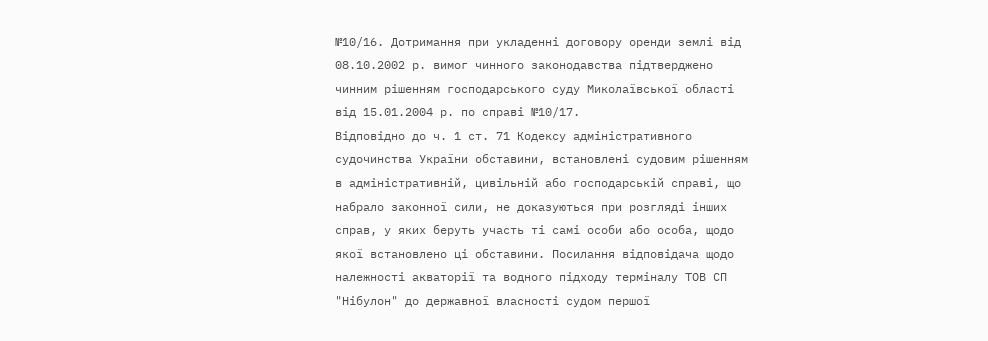№10/16. Дотримання при укладенні договору оренди землі від 08.10.2002 р. вимог чинного законодавства підтверджено чинним рішенням господарського суду Миколаївської області від 15.01.2004 р. по справі №10/17.
Відповідно до ч. 1 ст. 71 Кодексу адміністративного судочинства України обставини, встановлені судовим рішенням в адміністративній, цивільній або господарській справі, що набрало законної сили, не доказуються при розгляді інших справ, у яких беруть участь ті самі особи або особа, щодо якої встановлено ці обставини. Посилання відповідача щодо належності акваторії та водного підходу терміналу ТОВ СП "Нібулон" до державної власності судом першої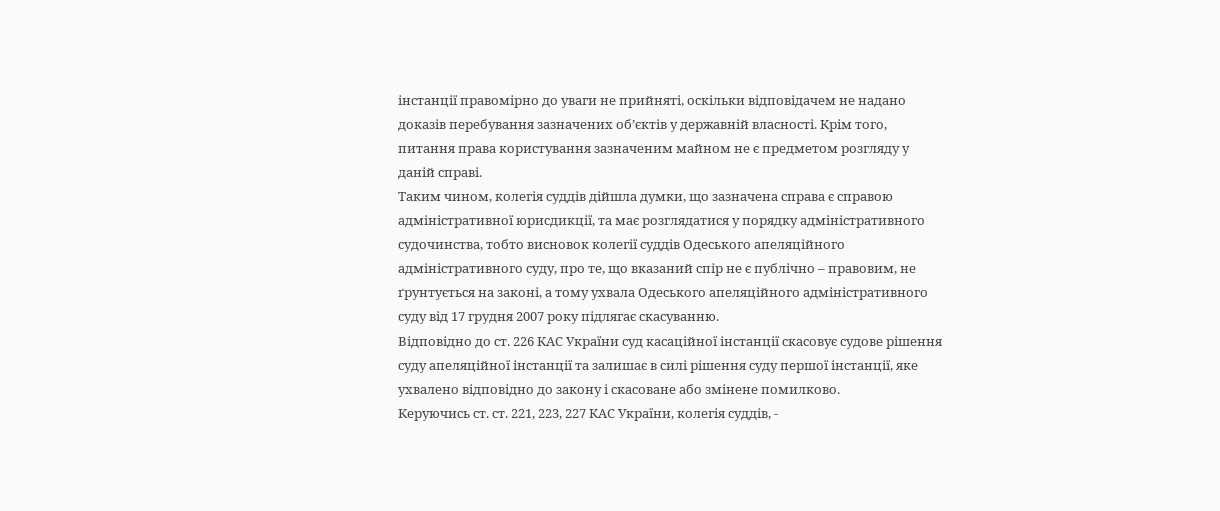інстанції правомірно до уваги не прийняті, оскільки відповідачем не надано доказів перебування зазначених об’єктів у державній власності. Крім того, питання права користування зазначеним майном не є предметом розгляду у даній справі.
Таким чином, колегія суддів дійшла думки, що зазначена справа є справою адміністративної юрисдикції, та має розглядатися у порядку адміністративного судочинства, тобто висновок колегії суддів Одеського апеляційного адміністративного суду, про те, що вказаний спір не є публічно – правовим, не ґрунтується на законі, а тому ухвала Одеського апеляційного адміністративного суду від 17 грудня 2007 року підлягає скасуванню.
Відповідно до ст. 226 КАС України суд касаційної інстанції скасовує судове рішення суду апеляційної інстанції та залишає в силі рішення суду першої інстанції, яке ухвалено відповідно до закону і скасоване або змінене помилково.
Керуючись ст. ст. 221, 223, 227 КАС України, колегія суддів, -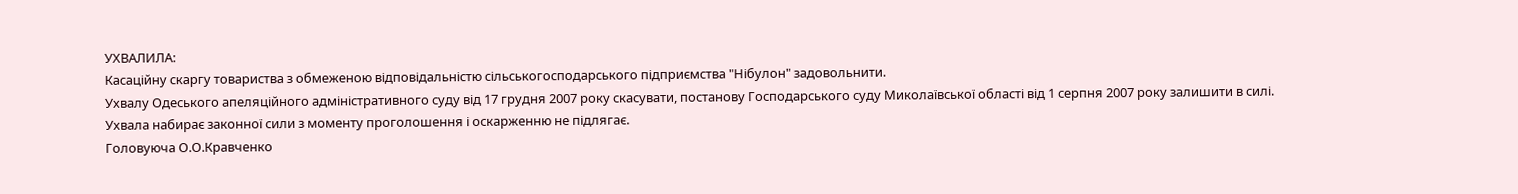УХВАЛИЛА:
Касаційну скаргу товариства з обмеженою відповідальністю сільськогосподарського підприємства "Нібулон" задовольнити.
Ухвалу Одеського апеляційного адміністративного суду від 17 грудня 2007 року скасувати, постанову Господарського суду Миколаївської області від 1 серпня 2007 року залишити в силі.
Ухвала набирає законної сили з моменту проголошення і оскарженню не підлягає.
Головуюча О.О.Кравченко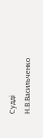Судді Н.В.Васильченко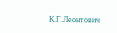К.Г.Леонтович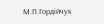М.П.Гордійчук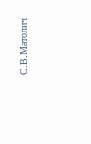С.В.Матолич